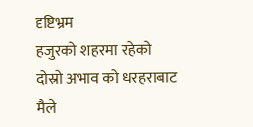दृष्टिभ्रम
हजुरको शहरमा रहेको
दोस्रो अभाव को धरहराबाट
मैले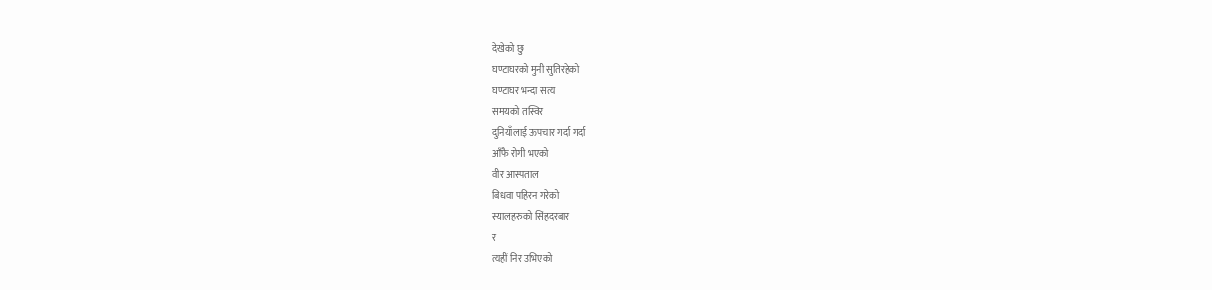देखेको छु
घण्टाघरको मुनी सुतिरहेको
घण्टाघर भन्दा सत्य
समयको तस्विर
दुनियाँलाई ऊपचार गर्दा गर्दा
आँफै रोगी भएको
वीर आस्पताल
बिधवा पहिरन गरेको
स्यालहरुको सिंहदरबार
र
त्यहीं निर उभिएको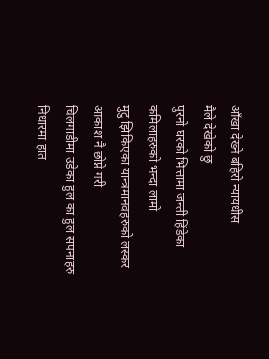आँखा देख्ने बहिरो न्यायधीस
मैले देखेको छु
पुरनो घरको भित्तामा जन्ती हिंडेका
कमिलाहरुको भन्दा लामो
मुटु झिकिएका यान्त्रमानवहरुको लस्कर
आकाश नै छोप्ने गरी
चिलगाडीमा उडेका हुल का हुल सपनाहरु
निधारमा हात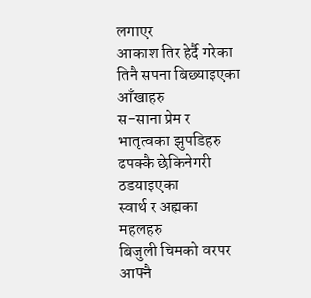लगाएर
आकाश तिर हेर्दै गरेका
तिनै सपना बिछ्याइएका आँखाहरु
स-साना प्रेम र भातृत्वका झुपडिहरु
ढपक्कै छेकिनेगरी ठडयाइएका
स्वार्थ र अह्मका महलहरु
बिजुली चिमको वरपर आफ्नै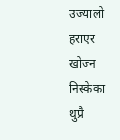उज्यालो हराएर
खोज्न निस्केका थुप्रै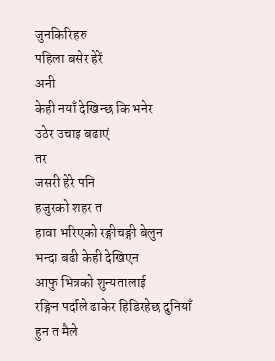जुनकिरिहरु
पहिला बसेर हेरें
अनी
केही नयाँ देखिन्छ कि भनेर
उठेर उचाइ बढाएं
तर
जसरी हेरे पनि
हजुरको शहर त
हावा भरिएको रङ्गीचङ्गी बेलुन
भन्दा बढी केही देखिएन
आफु भित्रको शुन्यतालाई
रङ्गिन पर्दाले ढाकेर हिडिरहेछ दुनियाँ
हुन त मैले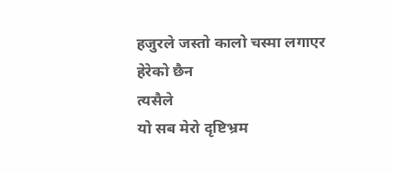हजुरले जस्तो कालो चस्मा लगाएर
हेरेको छैन
त्यसैले
यो सब मेरो दृष्टिभ्रम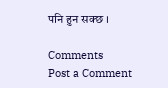पनि हुन सक्छ ।

Comments
Post a Comment